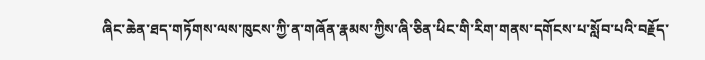ཞིང་ཆེན་ཐད་གཏོགས་ལས་ཁུངས་ཀྱི་ན་གཞོན་རྣམས་ཀྱིས་ཞི་ཅིན་ཕིང་གི་རིག་གནས་དགོངས་པ་སློབ་པའི་བརྗོད་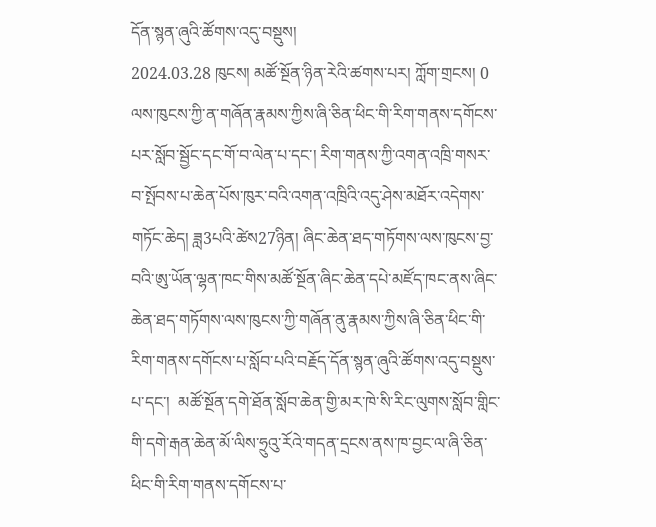དོན་སྙན་ཞུའི་ཚོགས་འདུ་བསྡུས།
2024.03.28 ཁུངས། མཚོ་སྔོན་ཉིན་རེའི་ཚགས་པར། ཀློག་གྲངས། 0
ལས་ཁུངས་ཀྱི་ན་གཞོན་རྣམས་ཀྱིས་ཞི་ཅིན་ཕིང་གི་རིག་གནས་དགོངས་པར་སློབ་སྦྱོང་དང་གོ་བ་ལེན་པ་དང་། རིག་གནས་ཀྱི་འགན་འཁྲི་གསར་བ་སྤོབས་པ་ཆེན་པོས་ཁུར་བའི་འགན་འཁྲིའི་འདུ་ཤེས་མཐོར་འདེགས་གཏོང་ཆེད། ཟླ3པའི་ཚེས27ཉིན། ཞིང་ཆེན་ཐད་གཏོགས་ལས་ཁུངས་བྱ་བའི་ཨུ་ཡོན་ལྷན་ཁང་གིས་མཚོ་སྔོན་ཞིང་ཆེན་དཔེ་མཛོད་ཁང་ནས་ཞིང་ཆེན་ཐད་གཏོགས་ལས་ཁུངས་ཀྱི་གཞོན་ནུ་རྣམས་ཀྱིས་ཞི་ཅིན་ཕིང་གི་རིག་གནས་དགོངས་པ་སློབ་པའི་བརྗོད་དོན་སྙན་ཞུའི་ཚོགས་འདུ་བསྡུས་པ་དང་།  མཚོ་སྔོན་དགེ་ཐོན་སློབ་ཆེན་གྱི་མར་ཁེ་སི་རིང་ལུགས་སློབ་གླིང་གི་དགེ་རྒན་ཆེན་མོ་ལིས་ཧྲུའུ་རོའེ་གདན་དྲངས་ནས་ཁ་བྱང་ལ་ཞི་ཅིན་ཕིང་གི་རིག་གནས་དགོངས་པ་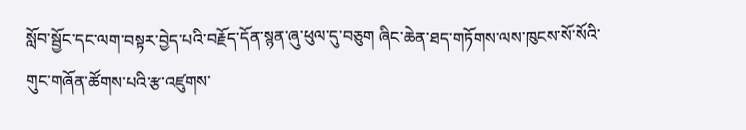སློབ་སྦྱོང་དང་ལག་བསྟར་བྱེད་པའི་བརྗོད་དོན་སྙན་ཞུ་ཕུལ་དུ་བཅུག ཞིང་ཆེན་ཐད་གཏོགས་ལས་ཁུངས་སོ་སོའི་གུང་གཞོན་ཚོགས་པའི་རྩ་འཛུགས་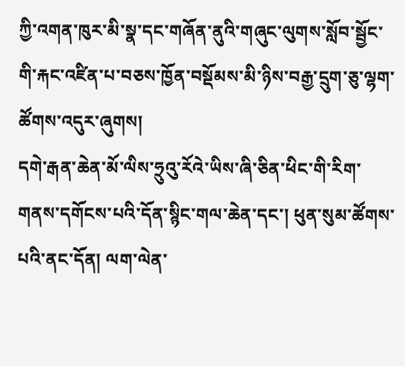ཀྱི་འགན་ཁུར་མི་སྣ་དང་གཞོན་ནུའི་གཞུང་ལུགས་སློབ་སྦྱོང་གི་རྐང་འཛིན་པ་བཅས་ཁྱོན་བསྡོམས་མི་ཉིས་བརྒྱ་དྲུག་ཅུ་ལྷག་ཚོགས་འདུར་ཞུགས།
དགེ་རྒན་ཆེན་མོ་ལིས་ཧྲུའུ་རོའེ་ཡིས་ཞི་ཅིན་ཕིང་གི་རིག་གནས་དགོངས་པའི་དོན་སྙིང་གལ་ཆེན་དང་། ཕུན་སུམ་ཚོགས་པའི་ནང་དོན། ལག་ལེན་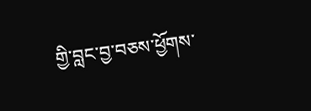གྱི་བླང་བྱ་བཅས་ཕྱོགས་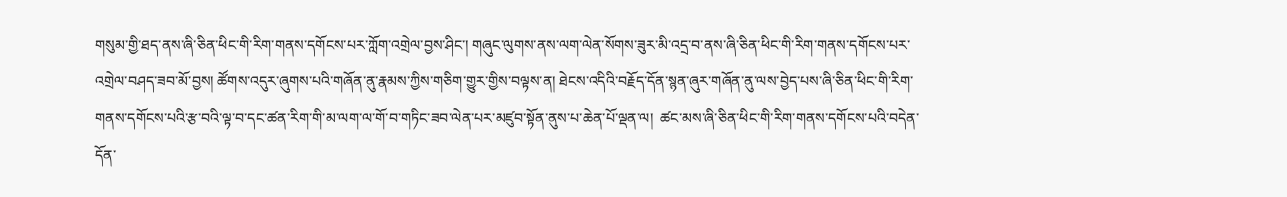གསུམ་གྱི་ཐད་ནས་ཞི་ཅིན་ཕིང་གི་རིག་གནས་དགོངས་པར་ཀློག་འགྲེལ་བྱས་ཤིང་། གཞུང་ལུགས་ནས་ལག་ལེན་སོགས་ཟུར་མི་འདྲ་བ་ནས་ཞི་ཅིན་ཕིང་གི་རིག་གནས་དགོངས་པར་འགྲེལ་བཤད་ཟབ་མོ་བྱས། ཚོགས་འདུར་ཞུགས་པའི་གཞོན་ནུ་རྣམས་ཀྱིས་གཅིག་གྱུར་གྱིས་བལྟས་ན། ཐེངས་འདིའི་བརྗོད་དོན་སྙན་ཞུར་གཞོན་ནུ་ལས་བྱེད་པས་ཞི་ཅིན་ཕིང་གི་རིག་གནས་དགོངས་པའི་རྩ་བའི་ལྟ་བ་དང་ཚན་རིག་གི་མ་ལག་ལ་གོ་བ་གཏིང་ཟབ་ལེན་པར་མཛུབ་སྟོན་ནུས་པ་ཆེན་པོ་ལྡན་ལ།  ཚང་མས་ཞི་ཅིན་ཕིང་གི་རིག་གནས་དགོངས་པའི་བདེན་དོན་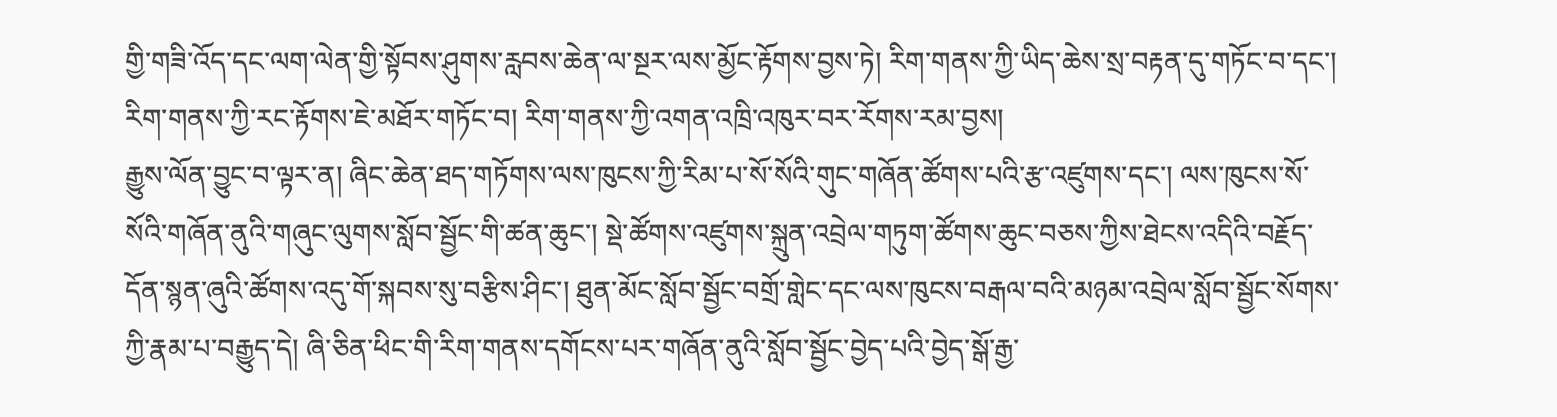གྱི་གཟི་འོད་དང་ལག་ལེན་གྱི་སྟོབས་ཤུགས་རླབས་ཆེན་ལ་སྔར་ལས་མྱོང་རྟོགས་བྱས་ཏེ། རིག་གནས་ཀྱི་ཡིད་ཆེས་སྲ་བརྟན་དུ་གཏོང་བ་དང་། རིག་གནས་ཀྱི་རང་རྟོགས་ཇེ་མཐོར་གཏོང་བ། རིག་གནས་ཀྱི་འགན་འཁྲི་འཁུར་བར་རོགས་རམ་བྱས།
རྒྱུས་ལོན་བྱུང་བ་ལྟར་ན། ཞིང་ཆེན་ཐད་གཏོགས་ལས་ཁུངས་ཀྱི་རིམ་པ་སོ་སོའི་གུང་གཞོན་ཚོགས་པའི་རྩ་འཛུགས་དང་། ལས་ཁུངས་སོ་སོའི་གཞོན་ནུའི་གཞུང་ལུགས་སློབ་སྦྱོང་གི་ཚན་ཆུང་། སྡེ་ཚོགས་འཛུགས་སྐྲུན་འབྲེལ་གཏུག་ཚོགས་ཆུང་བཅས་ཀྱིས་ཐེངས་འདིའི་བརྗོད་དོན་སྙན་ཞུའི་ཚོགས་འདུ་གོ་སྐབས་སུ་བརྩིས་ཤིང་། ཐུན་མོང་སློབ་སྦྱོང་བགྲོ་གླེང་དང་ལས་ཁུངས་བརྒལ་བའི་མཉམ་འབྲེལ་སློབ་སྦྱོང་སོགས་ཀྱི་རྣམ་པ་བརྒྱུད་དེ། ཞི་ཅིན་ཕིང་གི་རིག་གནས་དགོངས་པར་གཞོན་ནུའི་སློབ་སྦྱོང་བྱེད་པའི་བྱེད་སྒོ་རྒྱ་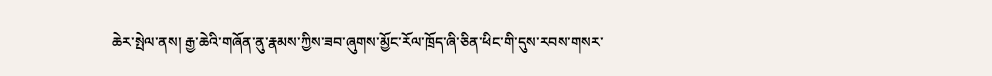ཆེར་སྤེལ་ནས། རྒྱ་ཆེའི་གཞོན་ནུ་རྣམས་ཀྱིས་ཟབ་ཞུགས་མྱོང་རོལ་ཁྲོད་ཞི་ཅིན་ཕིང་གི་དུས་རབས་གསར་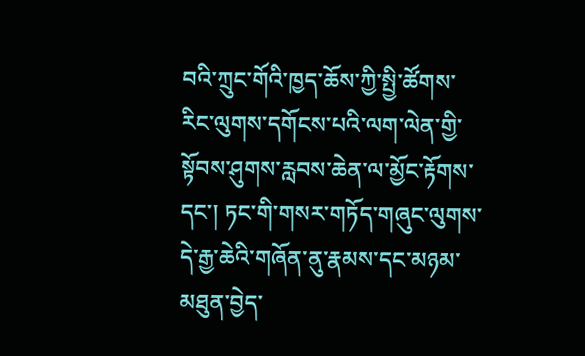བའི་ཀྲུང་གོའི་ཁྱད་ཆོས་ཀྱི་སྤྱི་ཚོགས་རིང་ལུགས་དགོངས་པའི་ལག་ལེན་གྱི་སྟོབས་ཤུགས་རླབས་ཆེན་ལ་མྱོང་རྟོགས་དང་། ཏང་གི་གསར་གཏོད་གཞུང་ལུགས་དེ་རྒྱ་ཆེའི་གཞོན་ནུ་རྣམས་དང་མཉམ་མཐུན་བྱེད་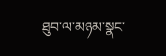ཐུབ་ལ་མཉམ་སྣང་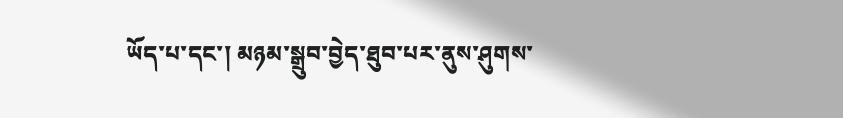ཡོད་པ་དང་། མཉམ་སྒྲུབ་བྱེད་ཐུབ་པར་ནུས་ཤུགས་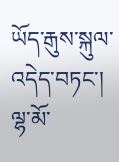ཡོད་རྒུས་སྐུལ་འདེད་བཏང་།
ལྷ་མོ་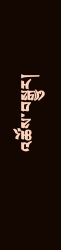འཚོས་བསྒྱུར།